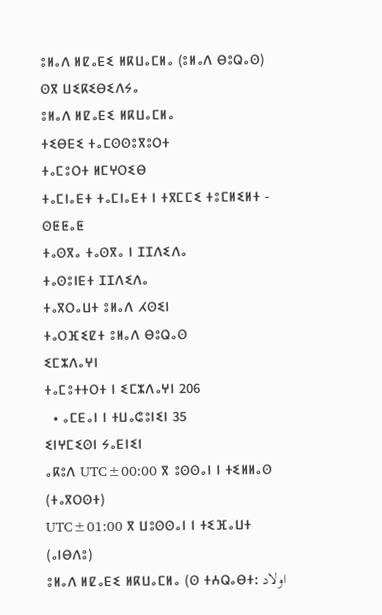ⵓⵍⴰⴷ ⵍⵇⴰⴹⵉ ⵍⴽⵡⴰⵎⵍⴰ (ⵓⵍⴰⴷ ⴱⵓⵕⴰⵙ)
ⵙⴳ ⵡⵉⴽⵉⴱⵉⴷⵢⴰ
ⵓⵍⴰⴷ ⵍⵇⴰⴹⵉ ⵍⴽⵡⴰⵎⵍⴰ
ⵜⵉⴱⴹⵉ ⵜⴰⵎⵙⵙⵓⴳⵓⵔⵜ
ⵜⴰⵎⵓⵔⵜ ⵍⵎⵖⵔⵉⴱ
ⵜⴰⵎⵏⴰⴹⵜ ⵜⴰⵎⵏⴰⴹⵜ ⵏ ⵜⴳⵎⵎⵉ ⵜⵓⵎⵍⵉⵍⵜ - ⵙⵟⵟⴰⵟ
ⵜⴰⵙⴳⴰ ⵜⴰⵙⴳⴰ ⵏ ⵊⵊⴷⵉⴷⴰ
ⵜⴰⵙⵓⵏⴹⵜ ⵊⵊⴷⵉⴷⴰ
ⵜⴰⴳⵔⴰⵡⵜ ⵓⵍⴰⴷ ⵃⵙⵉⵏ
ⵜⴰⵔⴼⵉⵇⵜ ⵓⵍⴰⴷ ⴱⵓⵕⴰⵙ
ⵉⵎⵣⴷⴰⵖⵏ
ⵜⴰⵎⵓⵜⵜⵔⵜ ⵏ ⵉⵎⵣⴷⴰⵖⵏ 206
  • ⴰⵎⴹⴰⵏ ⵏ ⵜⵡⴰⵛⵓⵏⵉⵏ 35
ⵉⵏⵖⵎⵉⵙⵏ ⵢⴰⴹⵏⵉⵏ
ⴰⴽⵓⴷ UTC±00:00 ⴳ ⵓⵙⵙⴰⵏ ⵏ ⵜⵉⵍⵍⴰⵙ (ⵜⴰⴳⵔⵙⵜ)
UTC±01:00 ⴳ ⵡⵓⵙⵙⴰⵏ ⵏ ⵜⵉⴼⴰⵡⵜ (ⴰⵏⴱⴷⵓ)
ⵓⵍⴰⴷ ⵍⵇⴰⴹⵉ ⵍⴽⵡⴰⵎⵍⴰ (ⵙ ⵜⵄⵕⴰⴱⵜ: اولاد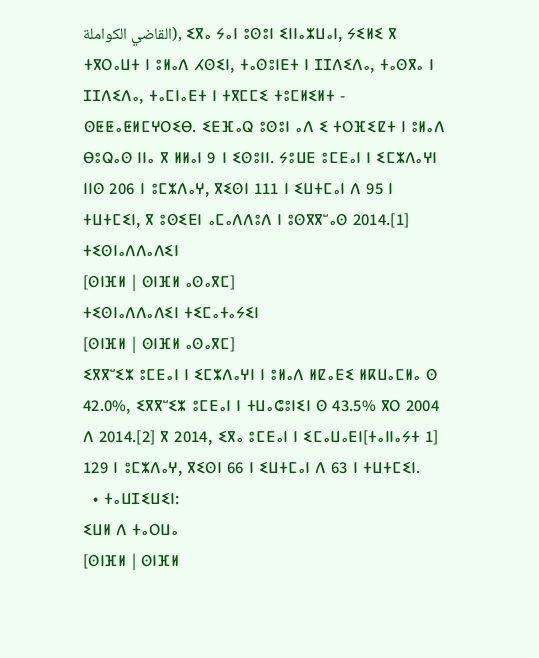القاضي الكواملة), ⵉⴳⴰ ⵢⴰⵏ ⵓⵙⵓⵏ ⵉⵏⵏⴰⵣⵡⴰⵏ, ⵢⵉⵍⵉ ⴳ ⵜⴳⵔⴰⵡⵜ ⵏ ⵓⵍⴰⴷ ⵃⵙⵉⵏ, ⵜⴰⵙⵓⵏⴹⵜ ⵏ ⵊⵊⴷⵉⴷⴰ, ⵜⴰⵙⴳⴰ ⵏ ⵊⵊⴷⵉⴷⴰ, ⵜⴰⵎⵏⴰⴹⵜ ⵏ ⵜⴳⵎⵎⵉ ⵜⵓⵎⵍⵉⵍⵜ - ⵙⵟⵟⴰⵟⵍⵎⵖⵔⵉⴱ. ⵉⴹⴼⴰⵕ ⵓⵙⵓⵏ ⴰⴷ ⵉ ⵜⵔⴼⵉⵇⵜ ⵏ ⵓⵍⴰⴷ ⴱⵓⵕⴰⵙ ⵏⵏⴰ ⴳ ⵍⵍⴰⵏ 9 ⵏ ⵉⵙⵓⵏⵏ. ⵢⵓⵡⴹ ⵓⵎⴹⴰⵏ ⵏ ⵉⵎⵣⴷⴰⵖⵏ ⵏⵏⵙ 206 ⵏ ⵓⵎⵣⴷⴰⵖ, ⴳⵉⵙⵏ 111 ⵏ ⵉⵡⵜⵎⴰⵏ ⴷ 95 ⵏ ⵜⵡⵜⵎⵉⵏ, ⴳ ⵓⵙⵉⴹⵏ ⴰⵎⴰⴷⴷⵓⴷ ⵏ ⵓⵙⴳⴳⵯⴰⵙ 2014.[1]
ⵜⵉⵙⵏⴰⴷⴷⴰⴷⵉⵏ
[ⵙⵏⴼⵍ | ⵙⵏⴼⵍ ⴰⵙⴰⴳⵎ]
ⵜⵉⵙⵏⴰⴷⴷⴰⴷⵉⵏ ⵜⵉⵎⴰⵜⴰⵢⵉⵏ
[ⵙⵏⴼⵍ | ⵙⵏⴼⵍ ⴰⵙⴰⴳⵎ]
ⵉⴳⴳⵯⵉⵣ ⵓⵎⴹⴰⵏ ⵏ ⵉⵎⵣⴷⴰⵖⵏ ⵏ ⵓⵍⴰⴷ ⵍⵇⴰⴹⵉ ⵍⴽⵡⴰⵎⵍⴰ ⵙ 42.0%, ⵉⴳⴳⵯⵉⵣ ⵓⵎⴹⴰⵏ ⵏ ⵜⵡⴰⵛⵓⵏⵉⵏ ⵙ 43.5% ⴳⵔ 2004 ⴷ 2014.[2] ⴳ 2014, ⵉⴳⴰ ⵓⵎⴹⴰⵏ ⵏ ⵉⵎⴰⵡⴰⴹⵏ[ⵜⴰⵏⵏⴰⵢⵜ 1] 129 ⵏ ⵓⵎⵣⴷⴰⵖ, ⴳⵉⵙⵏ 66 ⵏ ⵉⵡⵜⵎⴰⵏ ⴷ 63 ⵏ ⵜⵡⵜⵎⵉⵏ.
  • ⵜⴰⵡⵊⵉⵡⵉⵏ:
ⵉⵡⵍ ⴷ ⵜⴰⵔⵡⴰ
[ⵙⵏⴼⵍ | ⵙⵏⴼⵍ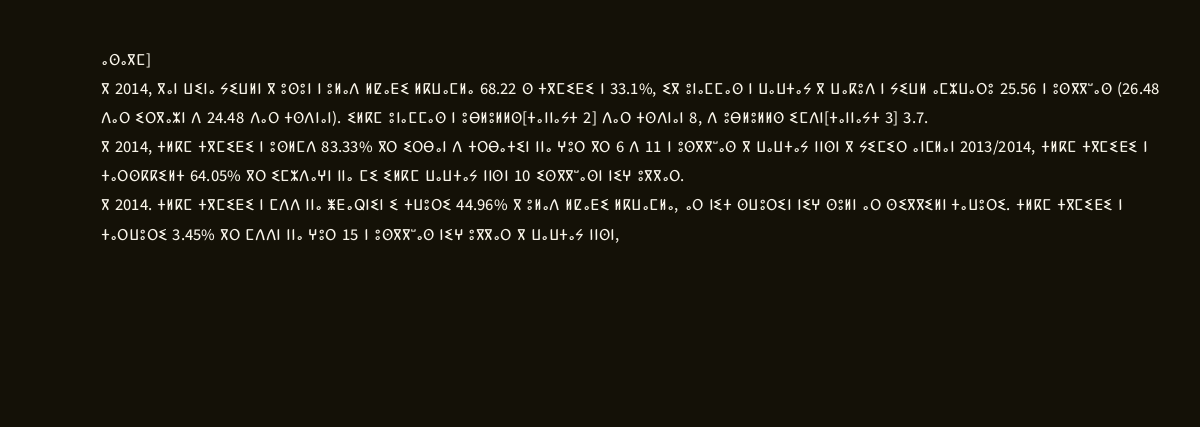ⴰⵙⴰⴳⵎ]
ⴳ 2014, ⴳⴰⵏ ⵡⵉⵏⴰ ⵢⵉⵡⵍⵏ ⴳ ⵓⵙⵓⵏ ⵏ ⵓⵍⴰⴷ ⵍⵇⴰⴹⵉ ⵍⴽⵡⴰⵎⵍⴰ 68.22 ⵙ ⵜⴳⵎⵉⴹⵉ ⵏ 33.1%, ⵉⴳ ⵓⵏⴰⵎⵎⴰⵙ ⵏ ⵡⴰⵡⵜⴰⵢ ⴳ ⵡⴰⴽⵓⴷ ⵏ ⵢⵉⵡⵍ ⴰⵎⵣⵡⴰⵔⵓ 25.56 ⵏ ⵓⵙⴳⴳⵯⴰⵙ (26.48 ⴷⴰⵔ ⵉⵔⴳⴰⵣⵏ ⴷ 24.48 ⴷⴰⵔ ⵜⵙⴷⵏⴰⵏ). ⵉⵍⴽⵎ ⵓⵏⴰⵎⵎⴰⵙ ⵏ ⵓⴱⵍⵓⵍⵍⵙ[ⵜⴰⵏⵏⴰⵢⵜ 2] ⴷⴰⵔ ⵜⵙⴷⵏⴰⵏ 8, ⴷ ⵓⴱⵍⵓⵍⵍⵙ ⵉⵎⴷⵏ[ⵜⴰⵏⵏⴰⵢⵜ 3] 3.7.
ⴳ 2014, ⵜⵍⴽⵎ ⵜⴳⵎⵉⴹⵉ ⵏ ⵓⵙⵍⵎⴷ 83.33% ⴳⵔ ⵉⵔⴱⴰⵏ ⴷ ⵜⵔⴱⴰⵜⵉⵏ ⵏⵏⴰ ⵖⵓⵔ ⴳⵔ 6 ⴷ 11 ⵏ ⵓⵙⴳⴳⵯⴰⵙ ⴳ ⵡⴰⵡⵜⴰⵢ ⵏⵏⵙⵏ ⴳ ⵢⵉⵎⵉⵔ ⴰⵏⵎⵍⴰⵏ 2013/2014, ⵜⵍⴽⵎ ⵜⴳⵎⵉⴹⵉ ⵏ ⵜⴰⵔⵙⴽⴽⵉⵍⵜ 64.05% ⴳⵔ ⵉⵎⵣⴷⴰⵖⵏ ⵏⵏⴰ ⵎⵉ ⵉⵍⴽⵎ ⵡⴰⵡⵜⴰⵢ ⵏⵏⵙⵏ 10 ⵉⵙⴳⴳⵯⴰⵙⵏ ⵏⵉⵖ ⵓⴳⴳⴰⵔ.
ⴳ 2014. ⵜⵍⴽⵎ ⵜⴳⵎⵉⴹⵉ ⵏ ⵎⴷⴷ ⵏⵏⴰ ⵥⴹⴰⵕⵏⵉⵏ ⵉ ⵜⵡⵓⵔⵉ 44.96% ⴳ ⵓⵍⴰⴷ ⵍⵇⴰⴹⵉ ⵍⴽⵡⴰⵎⵍⴰ, ⴰⵔ ⵏⵉⵜ ⵙⵡⵓⵔⵉⵏ ⵏⵉⵖ ⵙⵓⵍⵏ ⴰⵔ ⵙⵉⴳⴳⵉⵍⵏ ⵜⴰⵡⵓⵔⵉ. ⵜⵍⴽⵎ ⵜⴳⵎⵉⴹⵉ ⵏ ⵜⴰⵔⵡⵓⵔⵉ 3.45% ⴳⵔ ⵎⴷⴷⵏ ⵏⵏⴰ ⵖⵓⵔ 15 ⵏ ⵓⵙⴳⴳⵯⴰⵙ ⵏⵉⵖ ⵓⴳⴳⴰⵔ ⴳ ⵡⴰⵡⵜⴰⵢ ⵏⵏⵙⵏ,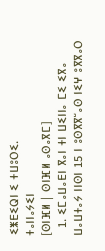ⵉⵥⴹⵉⵕⵏ ⵉ ⵜⵡⵓⵔⵉ.
ⵜⴰⵏⵏⴰⵢⵉⵏ
[ⵙⵏⴼⵍ | ⵙⵏⴼⵍ ⴰⵙⴰⴳⵎ]
  1. ⵉⵎⴰⵡⴰⴹⵏ ⴳⴰⵏ ⵜⵏ ⵡⵉⵏⵏⴰ ⵎⵉ ⵉⴳⴰ ⵡⴰⵡⵜⴰⵢ ⵏⵏⵙⵏ 15 ⵏ ⵓⵙⴳⴳⵯⴰⵙ ⵏⵉⵖ ⵓⴳⴳⴰⵔ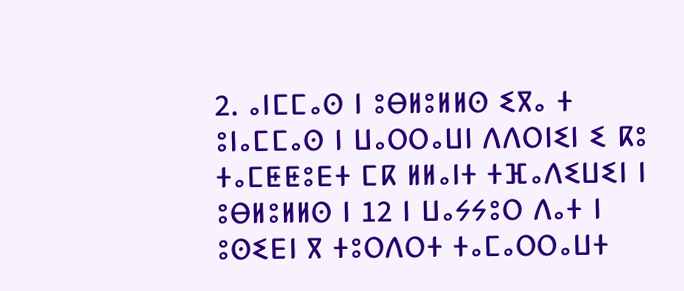2. ⴰⵏⵎⵎⴰⵙ ⵏ ⵓⴱⵍⵓⵍⵍⵙ ⵉⴳⴰ ⵜ ⵓⵏⴰⵎⵎⴰⵙ ⵏ ⵡⴰⵔⵔⴰⵡⵏ ⴷⴷⵔⵏⵉⵏ ⵉ ⴽⵓ ⵜⴰⵎⵟⵟⵓⴹⵜ ⵎⴽ ⵍⵍⴰⵏⵜ ⵜⴼⴰⴷⵉⵡⵉⵏ ⵏ ⵓⴱⵍⵓⵍⵍⵙ ⵏ 12 ⵏ ⵡⴰⵢⵢⵓⵔ ⴷⴰⵜ ⵏ ⵓⵙⵉⴹⵏ ⴳ ⵜⵓⵔⴷⵔⵜ ⵜⴰⵎⴰⵔⵔⴰⵡⵜ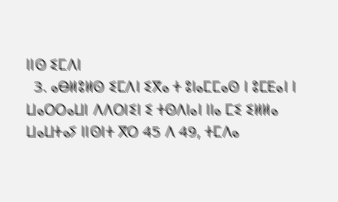ⵏⵏⵙ ⵉⵎⴷⵏ
  3. ⴰⴱⵍⵓⵍⵙ ⵉⵎⴷⵏ ⵉⴳⴰ ⵜ ⵓⵏⴰⵎⵎⴰⵙ ⵏ ⵓⵎⴹⴰⵏ ⵏ ⵡⴰⵔⵔⴰⵡⵏ ⴷⴷⵔⵏⵉⵏ ⵉ ⵜⵙⴷⵏⴰⵏ ⵏⵏⴰ ⵎⵉ ⵉⵍⵍⴰ ⵡⴰⵡⵜⴰⵢ ⵏⵏⵙⵏⵜ ⴳⵔ 45 ⴷ 49, ⵜⵎⴷⴰ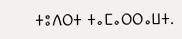ⵜⵓⴷⵔⵜ ⵜⴰⵎⴰⵔⵔⴰⵡⵜ.